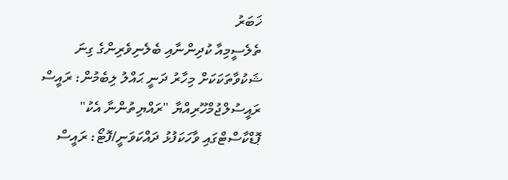ޚަބަރު
ތެލެސީމިއާ ކުދިންނާއި ބެލެނިވެރިންގެ ގިނަ ޝަކުވާތަކަކަށް މިހާރު ދަނީ ޙައްލު ލިބެމުން: ރައީސް
ރައީސުލްޖުމްހޫރިއްޔާ "ރައްޔިތުންނާ އެކު" ޕޮޑްކާސްޓްގައި ވާހަކަފުޅު ދައްކަވަނީ/ފޮޓޯ: ރައީސް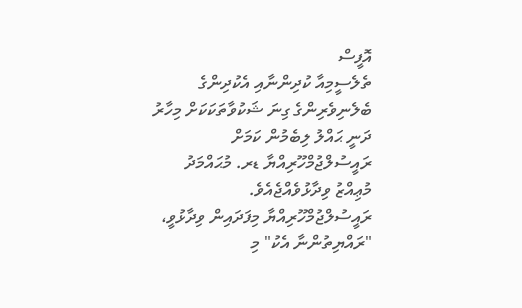އޮފީސް
ތެލެސީމިއާ ކުދިންނާއި އެކުދިންގެ ބެލެނިވެރިންގެ ގިނަ ޝަކުވާތަކަކަށް މިހާރު ދަނީ ޙައްލު ލިބެމުން ކަމަށް ރައީސުލްޖުމްހޫރިއްޔާ ޑރ. މުޙައްމަދު މުޢިއްޒު ވިދާޅުވެއްޖެއެވެ.
ރައީސުލްޖުމްހޫރިއްޔާ މިފަދައިން ވިދާޅުވީ، "ރައްޔިތުންނާ އެކު" މި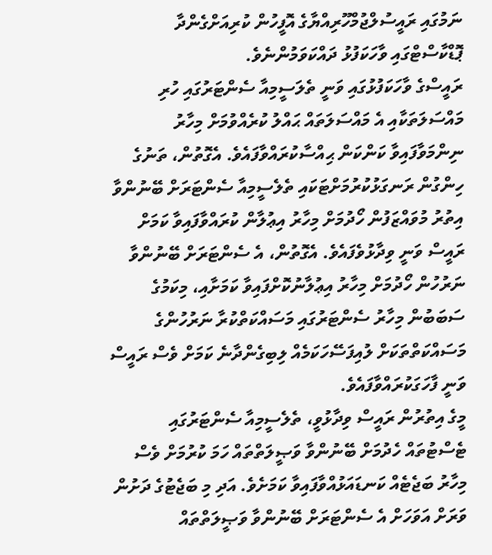ނަމުގައި ރައީސުލްޖުމްހޫރިއްޔާގެ އޮފީހުން ކުރިއަށްގެންދާ ޕޮޑްކާސްޓްގައި ވާހަކަފުޅު ދައްކަވަމުންނެވެ.
ރައީސްގެ ވާހަކަފުޅުގައި ވަނީ ތެލަސީމިއާ ސެންޓަރުގައި ހުރި މައްސަލަތަކާއި އެ މައްސަލަތައް ޙައްލު ކުރެއްވުމަށް މިހާރު ނިންމަވާފައިވާ ކަންކަން ޙިއްސާކުރައްވާފައެވެ. އެގޮތުން، ތަނުގެ ހިންގުން ރަނގަޅުކުރުމަށްޓަކައި ތެލެސީމިއާ ސެންޓަރަށް ބޭނުންވާ އިތުރު މުވައްޒަފުން ހޯދުމަށް މިހާރު އިޢުލާން ކުރައްވާފައިވާ ކަމަށް ރައީސް ވަނީ ވިދާޅުވެފައެވެ. އެގޮތުން، އެ ސެންޓަރަށް ބޭނުންވާ ނަރުހުން ހޯދުމަށް މިހާރު އިޢުލާނުކޮށްފައިވާ ކަމަށާއި، މިކަމުގެ ސަބަބުން މިހާރު ސެންޓަރުގައި މަސައްކަތްކުރާ ނަރުހުންގެ މަސައްކަތްތަކަށް ލުއިފަސޭހަކަމެއް ލިބިގެންދާނެ ކަމަށް ވެސް ރައީސް ވަނީ ފާހަގަކުރައްވާފައެވެ.
މީގެ އިތުރުން ރައީސް ވިދާޅުވީ، ތެލެސީމިއާ ސެންޓަރުގައި ޓެސްޓުތައް ހެދުމަށް ބޭނުންވާ ވަޞީލަތްތައް ހަމަ ކުރުމަށް ވެސް މިހާރު ބަޖެޓެއް ކަނޑައަޅުއްވާފައިވާ ކަމަށެވެ. އަދި މި ބަޖެޓުގެ ދަށުން ވަރަށް އަވަހަށް އެ ސެންޓަރަށް ބޭނުންވާ ވަޞީލަތްތައް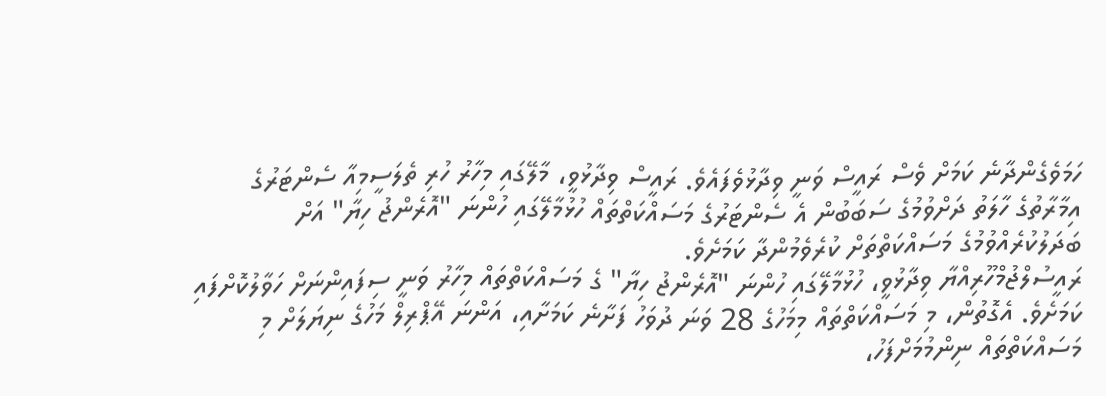ހަމަވެގެންދާނެ ކަމަށް ވެސް ރައީސް ވަނީ ވިދާޅުވެފައެވެ. ރައީސް ވިދާޅުވީ، މާލޭގައި މިހާރު ހުރި ތެލަސީމިއާ ސެންޓަރުގެ އިމާރާތުގެ ހާލަތު ދަށްވުމުގެ ސަބަބުން އެ ސެންޓަރުގެ މަސައްކަތްތައް ހުޅުމާލޭގައި ހުންނަ "އޮރެންޖު ހިޔާ" އަށް ބަދަލުކުރެއްވުމުގެ މަސައްކަތްތަށް ކުރެވެމުންދާ ކަމަށެވެ.
ރައީސުލްޖުމްހޫރިއްޔާ ވިދާޅުވީ، ހުޅުމާލޭގައި ހުންނަ "އޮރެންޖު ހިޔާ" ގެ މަސައްކަތްތައް މިހާރު ވަނީ ސިފައިންނަށް ހަވާލުކޮށްފައި ކަމަށެވެ. އެގޮތުން، މި މަސައްކަތްތައް މިމަހުގެ 28 ވަނަ ދުވަހު ފަށާނެ ކަމަށާއި، އަންނަ އޭޕްރިލް މަހުގެ ނިޔަލަށް މި މަސައްކަތްތައް ނިންމުމަށްފަހު،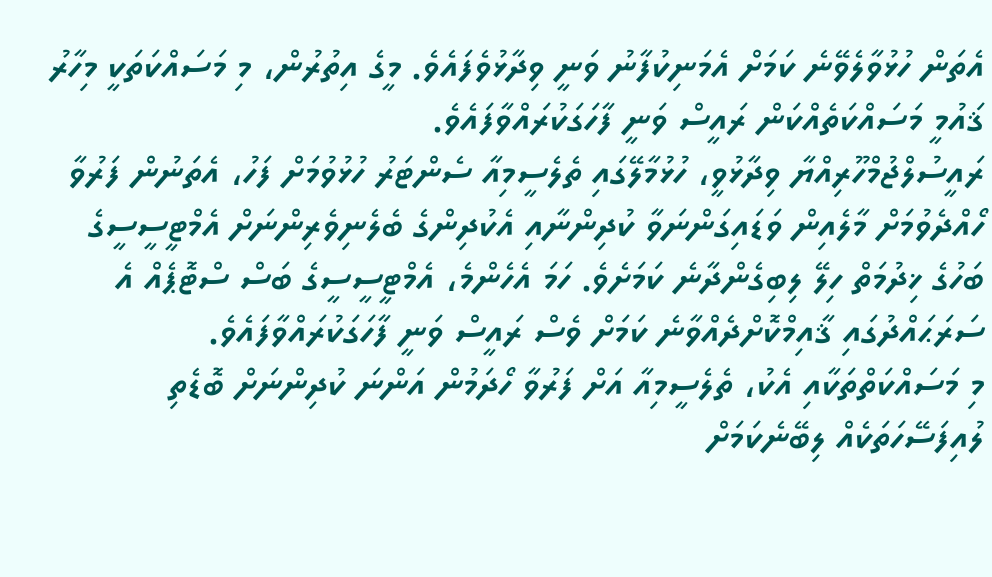އެތަން ހުޅުވާލެވޭނެ ކަމަށް އެމަނިކުފާނު ވަނީ ވިދާޅުވެފައެވެ. މީގެ އިތުރުން، މި މަސައްކަތަކީ މިހާރު ޤައުމީ މަސައްކަތެއްކަން ރައީސް ވަނީ ފާހަގަކުރައްވާފައެވެ.
ރައީސުލްޖުމްހޫރިއްޔާ ވިދާޅުވީ، ހުޅުމާލޭގައި ތެލެސީމިއާ ސެންޓަރު ހުޅުވުމަށް ފަހު، އެތަނުން ފަރުވާ ހޯއްދެވުމަށް މާލެއިން ވަޑައިގަންނަވާ ކުދިންނާއި އެކުދިންގެ ބެލެނިވެރިންނަށް އެމްޓީސީސީގެ ބަހުގެ ޚިދުމަތް ހިލޭ ލިބިގެންދާނެ ކަމަށެވެ. ހަމަ އެހެންމެ، އެމްޓީސީސީގެ ބަސް ސްޓޮޕެއް އެ ސަރަޙައްދުގައި ޤާއިމްކޮށްދެއްވާނެ ކަމަށް ވެސް ރައީސް ވަނީ ފާހަގަކުރައްވާފައެވެ.
މި މަސައްކަތްތަކާއި އެކު، ތެލެސީމިއާ އަށް ފަރުވާ ހޯދަމުން އަންނަ ކުދިންނަށް ބޮޑެތި ލުއިފަސޭހަތަކެއް ލިބޭނެކަމަށް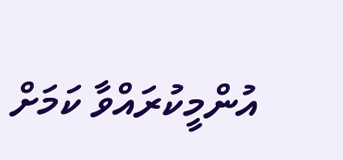އުންމީކުރައްވާ ކަމަށް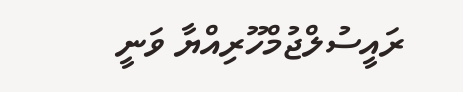ރައީސުލްޖުމްހޫރިއްޔާ ވަނީ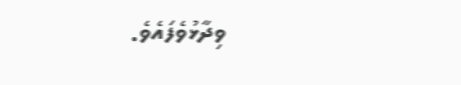ވިދާޅުވެފައެވެ.